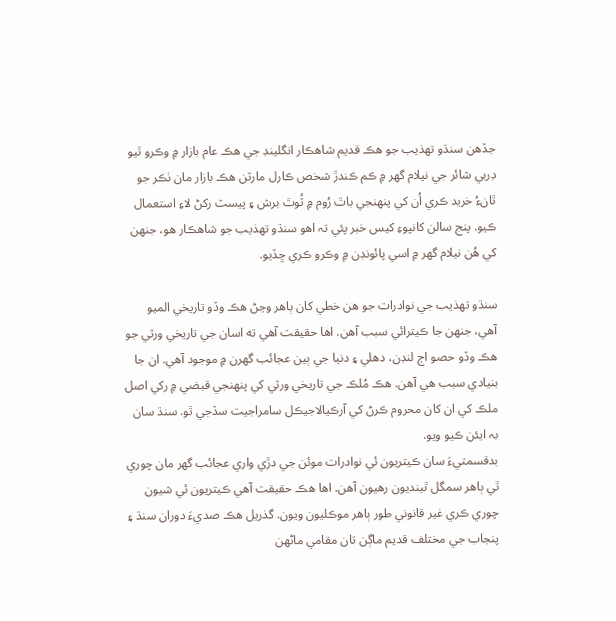جڏھن سنڌو تھذيب جو ھڪ قديم شاھڪار انگلينڊ جي ھڪ عام بازار ۾ وڪرو ٿيو
ڊربي شائر جي نيلام گھر ۾ ڪم ڪندڙ شخص ڪارل مارٽن ھڪ بازار مان ٺڪر جو ٿانءُ خريد ڪري اُن کي پنھنجي باٿ رُوم ۾ ٽُوٿ برش ۽ پيسٽ رکڻ لاءِ استعمال ڪيو. پنج سالن کانپوءِ کيس خبر پئي تہ اھو سنڌو تھذيب جو شاھڪار ھو، جنھن کي ھُن نيلام گھر ۾ اسي پائونڊن ۾ وڪرو ڪري ڇڏيو.

سنڌو تهذيب جي نوادرات جو هن خطي کان ٻاهر وڃڻ هڪ وڏو تاريخي الميو آهي، جنهن جا ڪيترائي سبب آهن. اها حقيقت آهي ته اسان جي تاريخي ورثي جو هڪ وڏو حصو اڄ لنڊن، دهلي ۽ دنيا جي ٻين عجائب گھرن ۾ موجود آهي. ان جا بنيادي سبب هي آهن. ھڪ مُلڪ جي تاريخي ورثي کي پنھنجي قبضي ۾ رکي اصل ملڪ کي ان کان محروم ڪرڻ کي آرڪيالاجيڪل سامراجيت سڏجي ٿو. سنڌ سان بہ ايئن ڪيو ويو.
بدقسمتيءَ سان ڪيتريون ئي نوادرات موئن جي دڙي واري عجائب گھر مان چوري ٿي ٻاھر سمگل ٿينديون رھيون آھن. اھا ھڪ حقيقت آھي ڪيتريون ئي شيون چوري ڪري غير قانوني طور ٻاهر موڪليون ويون. گذريل هڪ صديءَ دوران سنڌ ۽ پنجاب جي مختلف قديم ماڳن تان مقامي ماڻهن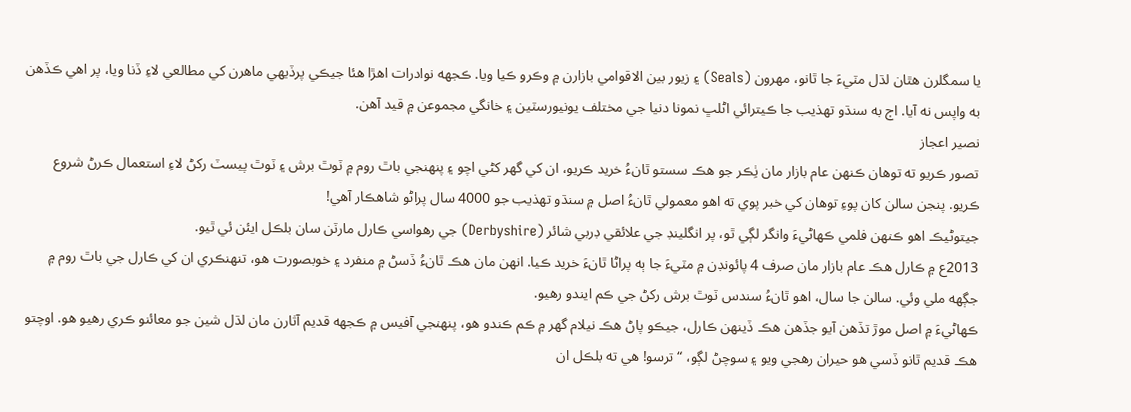يا سمگلرن هٿان لڌل مٽيءَ جا ٿانو، مھرون (Seals) ۽ زيور بين الاقوامي بازارن ۾ وڪرو ڪيا ويا. ڪجهه نوادرات اهڙا هئا جيڪي پرڏيهي ماهرن کي مطالعي لاءِ ڏنا ويا، پر اهي ڪڏهن به واپس نه آيا. اڄ به سنڌو تهذيب جا ڪيترائي اڻلڀ نمونا دنيا جي مختلف يونيورسٽين ۽ خانگي مجموعن ۾ قيد آهن.
نصير اعجاز
تصور ڪريو ته توهان ڪنهن عام بازار مان ٺِڪر جو هڪ سستو ٿانءُ خريد ڪريو، ان کي گهر کڻي اچو ۽ پنهنجي باٿ روم ۾ ٽوٿ برش ۽ ٽوٿ پيسٽ رکڻ لاءِ استعمال ڪرڻ شروع ڪريو. پنجن سالن کان پوءِ توهان کي خبر پوي ته اهو معمولي ٿانءُ اصل ۾ سنڌو تهذيب جو 4000 سال پراڻو شاهڪار آهي!
جيتوڻيڪ اهو ڪنهن فلمي ڪهاڻيءَ وانگر لڳي ٿو، پر انگلينڊ جي علائقي ڊربي شائر (Derbyshire) جي رهواسي ڪارل مارٽن سان بلڪل ايئن ئي ٿيو.
2013ع ۾ ڪارل هڪ عام بازار مان صرف 4 پائونڊن ۾ مٽيءَ جا ٻه پراڻا ٿانءَ خريد ڪيا. انهن مان هڪ ٿانءُ ڏسڻ ۾ منفرد ۽ خوبصورت هو، تنهنڪري ان کي ڪارل جي باٿ روم ۾ جڳهه ملي وئي. سالن جا سال، اهو ٿانءُ سندس ٽوٿ برش رکڻ جي ڪم ايندو رهيو.
ڪھاڻيءَ ۾ اصل موڙ تڏهن آيو جڏهن هڪ ڏينهن ڪارل، جيڪو پاڻ هڪ نيلام گهر ۾ ڪم ڪندو هو، پنهنجي آفيس ۾ ڪجهه قديم آثارن مان لڌل شين جو معائنو ڪري رهيو هو. اوچتو هڪ قديم ٿانو ڏسي هو حيران رهجي ويو ۽ سوچڻ لڳو، “ترسو! هي ته بلڪل ان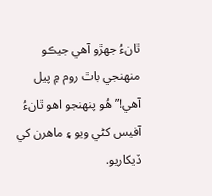ٿانءُ جهڙو آهي جيڪو منهنجي باٿ روم ۾ پيل آهي!” هُو پنهنجو اهو ٿانءُ آفيس کڻي ويو ۽ ماهرن کي ڏيکاريو.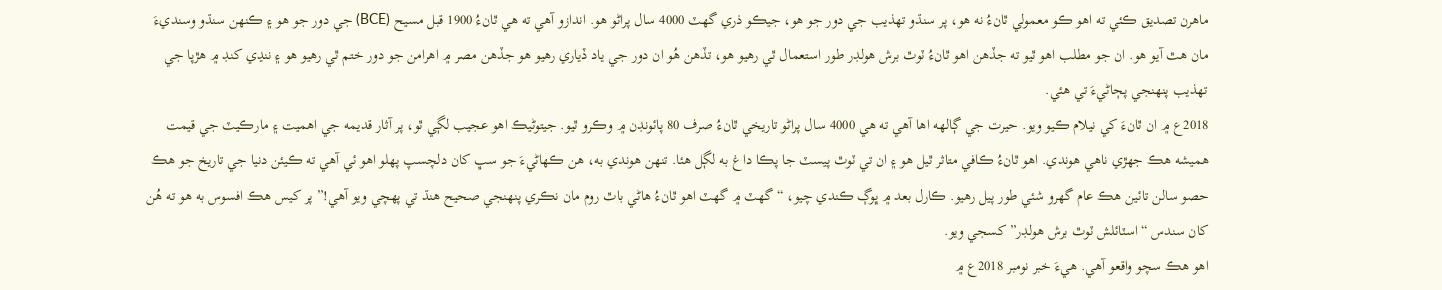ماهرن تصديق ڪئي ته اهو ڪو معمولي ٿانءُ نه هو، پر سنڌو تهذيب جي دور جو هو، جيڪو ذري گھٽ 4000 سال پراڻو هو. اندازو آهي ته هي ٿانءُ 1900 قبل مسيح (BCE) جي دور جو هو ۽ ڪنهن سنڌو وسنديءَ مان هٿ آيو هو. ان جو مطلب اهو ٿيو ته جڏهن اهو ٿانءُ ٽوٿ برش هولڊر طور استعمال ٿي رهيو هو، تڏهن هُو ان دور جي ياد ڏياري رهيو هو جڏهن مصر ۾ اهرامن جو دور ختم ٿي رهيو هو ۽ ننڍي کنڊ ۾ هڙپا جي تهذيب پنهنجي پڄاڻيءَ تي هئي.
2018ع ۾ ان ٿانءَ کي نيلام ڪيو ويو. حيرت جي ڳالهه اها آهي ته هي 4000 سال پراڻو تاريخي ٿانءُ صرف 80 پائونڊن ۾ وڪرو ٿيو. جيتوڻيڪ اهو عجيب لڳي ٿو، پر آثار قديمه جي اهميت ۽ مارڪيٽ جي قيمت هميشه هڪ جهڙي ناهي هوندي. اهو ٿانءُ ڪافي متاثر ٿيل هو ۽ ان تي ٽوٿ پيسٽ جا پڪا داغ به لڳل هئا. تنهن هوندي به، هن ڪهاڻيءَ جو سڀ کان دلچسپ پهلو اهو ئي آهي ته ڪيئن دنيا جي تاريخ جو هڪ حصو سالن تائين هڪ عام گهرو شئي طور پيل رهيو. ڪارل بعد ۾ ڀوڳ ڪندي چيو، “گهٽ ۾ گهٽ اهو ٿانءُ هاڻي باٿ روم مان نڪري پنهنجي صحيح ھنڌ تي پهچي ويو آهي!” پر کيس هڪ افسوس به هو ته هُن کان سندس “اسٽائلش ٽوٿ برش هولڊر” کسجي ويو.
اھو ھڪ سچو واقعو آھي. هيءَ خبر نومبر 2018ع ۾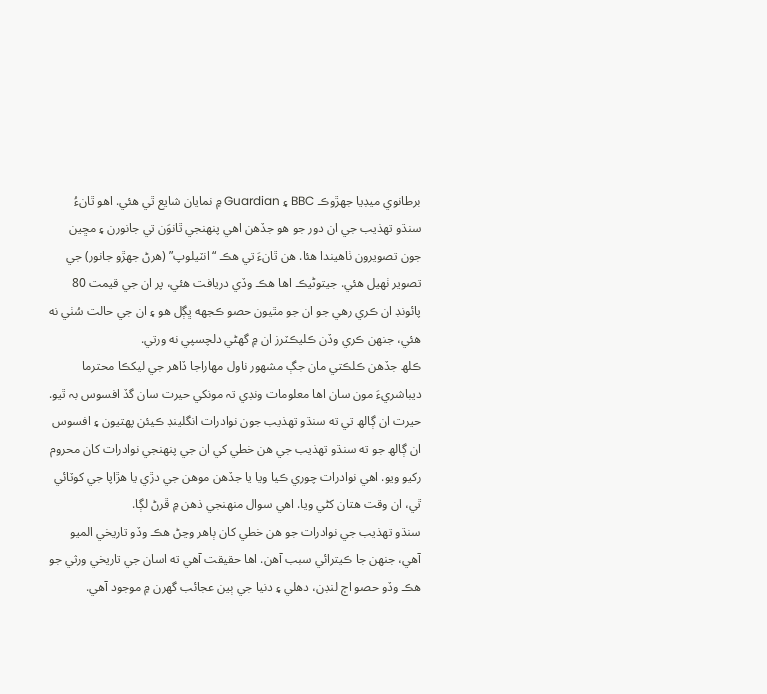برطانوي ميڊيا جهڙوڪ BBC ۽ Guardian ۾ نمايان شايع ٿي هئي. اهو ٿانءُ سنڌو تهذيب جي ان دور جو هو جڏهن اهي پنهنجي ٿانوَن تي جانورن ۽ مڇين جون تصويرون ٺاهيندا هئا. هن ٿانءَ تي هڪ “انٽيلوپ” (هرڻ جهڙو جانور) جي تصوير ٺهيل هئي. جيتوڻيڪ اها هڪ وڏي دريافت هئي، پر ان جي قيمت 80 پائونڊ ان ڪري رهي جو ان جو مٿيون حصو ڪجهه ڀڳل هو ۽ ان جي حالت سُٺي نه هئي، جنهن ڪري وڏن ڪليڪٽرز ان ۾ گهڻي دلچسپي نه ورتي.
ڪلھ جڏھن ڪلڪتي مان جڳ مشھور ناول مھاراجا ڏاھر جي ليکڪا محترما ديباشريءَ مون سان اھا معلومات ونڊي تہ مونکي حيرت سان گڏ افسوس بہ ٿيو. حيرت ان ڳالھ تي ته سنڌو تھذيب جون نوادرات انگلينڊ ڪيئن پھتيون ۽ افسوس ان ڳالھ جو ته سنڌو تھذيب جي ھن خطي کي ان جي پنھنجي نوادرات کان محروم رکيو ويو. اھي نوادرات چوري ڪيا ويا يا جڏھن موھن جي دڙي يا ھڙاپا جي کوٽائي ٿي، ان وقت ھتان کڻي ويا. اھي سوال منھنجي ذھن ۾ ڦرڻ لڳا.
سنڌو تهذيب جي نوادرات جو هن خطي کان ٻاهر وڃڻ هڪ وڏو تاريخي الميو آهي، جنهن جا ڪيترائي سبب آهن. اها حقيقت آهي ته اسان جي تاريخي ورثي جو هڪ وڏو حصو اڄ لنڊن، دهلي ۽ دنيا جي ٻين عجائب گھرن ۾ موجود آهي.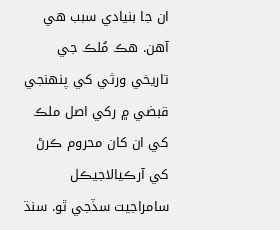ان جا بنيادي سبب هي آهن. ھڪ مُلڪ جي تاريخي ورثي کي پنھنجي قبضي ۾ رکي اصل ملڪ کي ان کان محروم ڪرڻ کي آرڪيالاجيڪل سامراجيت سڏجي ٿو. سنڌ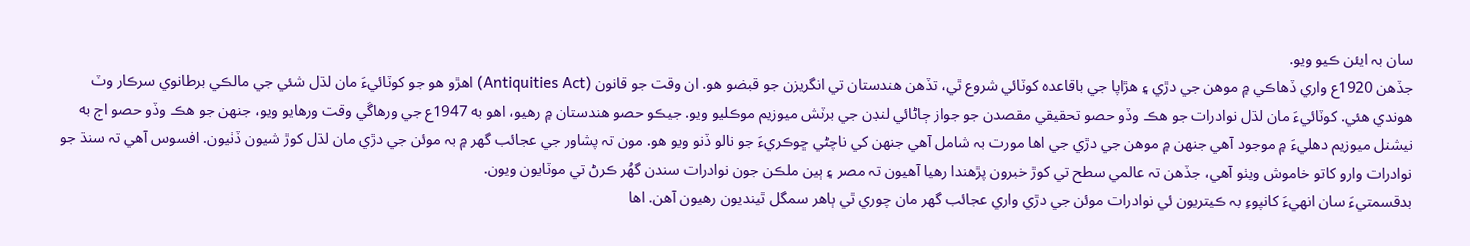سان بہ ايئن ڪيو ويو.
جڏهن 1920ع واري ڏهاڪي ۾ موهن جي دڙي ۽ هڙاپا جي باقاعده کوٽائي شروع ٿي، تڏهن هندستان تي انگريزن جو قبضو هو. ان وقت جو قانون (Antiquities Act) اهڙو هو جو کوٽائيءَ مان لڌل شئي جي مالڪي برطانوي سرڪار وٽ هوندي هئي. کوٽائيءَ مان لڌل نوادرات جو هڪ وڏو حصو تحقيقي مقصدن جو جواز ڄاڻائي لنڊن جي برٽش ميوزيم موڪليو ويو. جيڪو حصو هندستان ۾ رهيو، اهو به 1947ع جي ورهاڱي وقت ورهايو ويو، جنهن جو هڪ وڏو حصو اڄ به نيشنل ميوزيم دهليءَ ۾ موجود آهي جنھن ۾ موھن جي دڙي جي اھا مورت بہ شامل آھي جنھن کي ناچڻي ڇوڪريءَ جو نالو ڏنو ويو ھو. مون تہ پشاور جي عجائب گھر ۾ بہ موئن جي دڙي مان لڌل کوڙ شيون ڏٺيون. افسوس آھي تہ سنڌ جو نوادرات وارو کاتو خاموش ويٺو آھي، جڏھن تہ عالمي سطح تي کوڙ خبرون پڙھندا رھيا آھيون تہ مصر ۽ ٻين ملڪن جون نوادرات سندن گھُر ڪرڻ تي موٽايون ويون.
بدقسمتيءَ سان انھيءَ کانپوءِ بہ ڪيتريون ئي نوادرات موئن جي دڙي واري عجائب گھر مان چوري ٿي ٻاھر سمگل ٿينديون رھيون آھن. اھا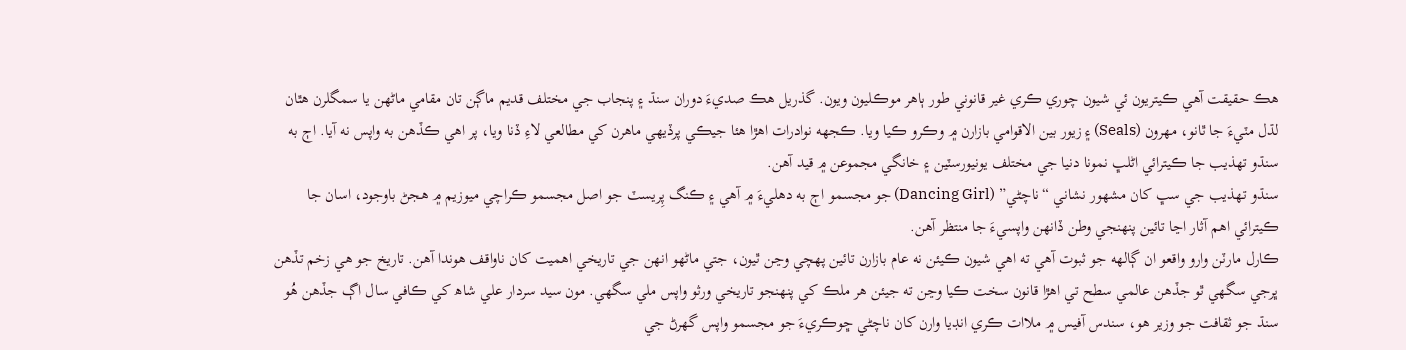ھڪ حقيقت آھي ڪيتريون ئي شيون چوري ڪري غير قانوني طور ٻاهر موڪليون ويون. گذريل هڪ صديءَ دوران سنڌ ۽ پنجاب جي مختلف قديم ماڳن تان مقامي ماڻهن يا سمگلرن هٿان لڌل مٽيءَ جا ٿانو، مھرون (Seals) ۽ زيور بين الاقوامي بازارن ۾ وڪرو ڪيا ويا. ڪجهه نوادرات اهڙا هئا جيڪي پرڏيهي ماهرن کي مطالعي لاءِ ڏنا ويا، پر اهي ڪڏهن به واپس نه آيا. اڄ به سنڌو تهذيب جا ڪيترائي اڻلڀ نمونا دنيا جي مختلف يونيورسٽين ۽ خانگي مجموعن ۾ قيد آهن.
سنڌو تهذيب جي سڀ کان مشهور نشاني “ناچڻي” (Dancing Girl) جو مجسمو اڄ به دهليءَ ۾ آهي ۽ ڪنگ پِريسٽ جو اصل مجسمو ڪراچي ميوزيم ۾ هجڻ باوجود، اسان جا ڪيترائي اهم آثار اڃا تائين پنهنجي وطن ڏانهن واپسيءَ جا منتظر آهن.
ڪارل مارٽن وارو واقعو ان ڳالهه جو ثبوت آهي ته اهي شيون ڪيئن نه عام بازارن تائين پهچي وڃن ٿيون، جتي ماڻهو انهن جي تاريخي اهميت کان ناواقف هوندا آهن. تاريخ جو هي زخم تڏهن ڀرجي سگهي ٿو جڏهن عالمي سطح تي اهڙا قانون سخت ڪيا وڃن ته جيئن هر ملڪ کي پنهنجو تاريخي ورثو واپس ملي سگهي. مون سيد سردار علي شاھ کي ڪافي سال اڳ جڏھن ھُو سنڌ جو ثقافت جو وزير ھو، سندس آفيس ۾ ملاات ڪري انڊيا وارن کان ناچڻي ڇوڪريءَ جو مجسمو واپس گھرڻ جي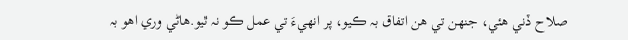صلاح ڏني ھئي، جنھن تي ھن اتفاق بہ ڪيو، پر انھيءَ تي عمل ڪو نہ ٿيو.ھاڻي وري اھو بہ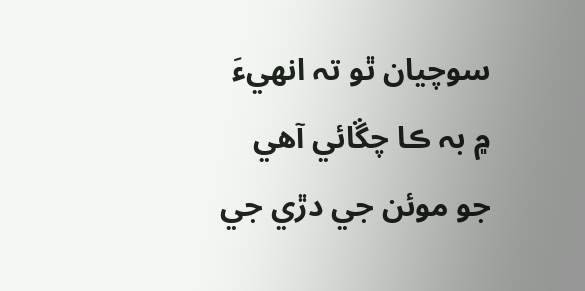سوچيان ٿو تہ انھيءَ ۾ بہ ڪا چڱائي آھي جو موئن جي دڙي جي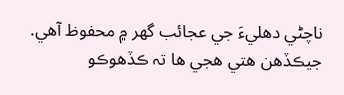ناچڻي دھليءَ جي عجائب گھر ۾ محفوظ آھي. جيڪڏھن ھتي ھجي ھا تہ ڪڏھوڪو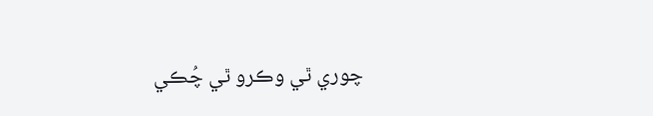چوري ٿي وڪرو ٿي چُڪي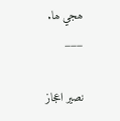ھجي ھا.
___

نصير اعجاز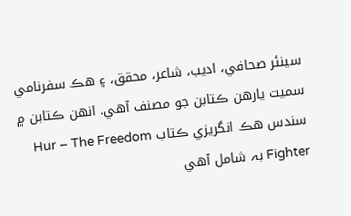سينئر صحافي، اديب، شاعر، محقق، ۽ ھڪ سفرنامي سميت يارھن ڪتابن جو مصنف آھي. انھن ڪتابن ۾ سندس ھڪ انگريزي ڪتاب Hur – The Freedom Fighter بہ شامل آھي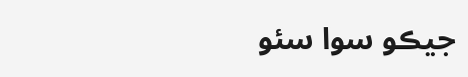جيڪو سوا سئو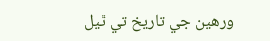ورھين جي تاريخ تي ٿيل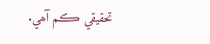تحقيقي ڪم آھي.